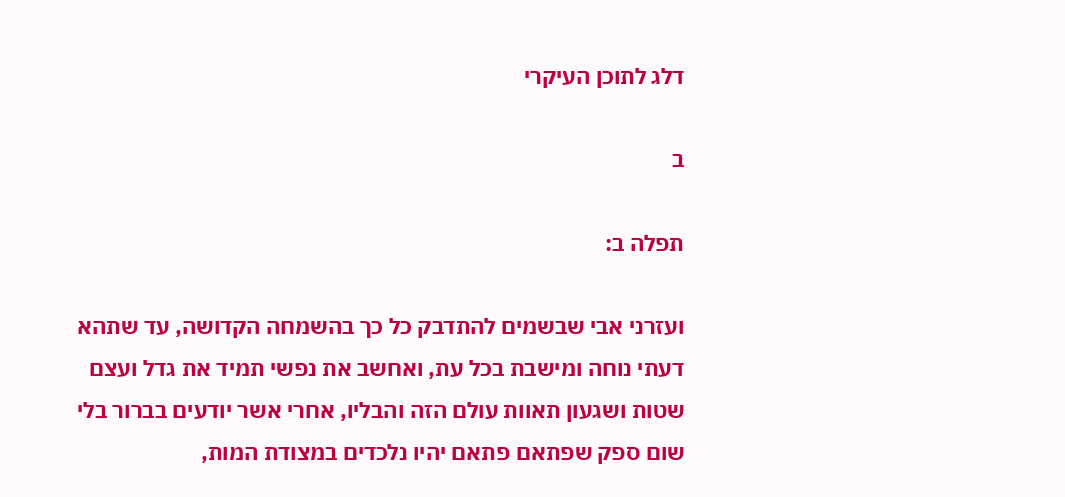דלג לתוכן העיקרי

ב

תפלה ב:

ועזרני אבי שבשמים להתדבק כל כך בהשמחה הקדושה, עד שתהא דעתי נוחה ומישבת בכל עת, ואחשב את נפשי תמיד את גדל ועצם שטות ושגעון תאוות עולם הזה והבליו, אחרי אשר יודעים בברור בלי שום ספק שפתאם פתאם יהיו נלכדים במצודת המות,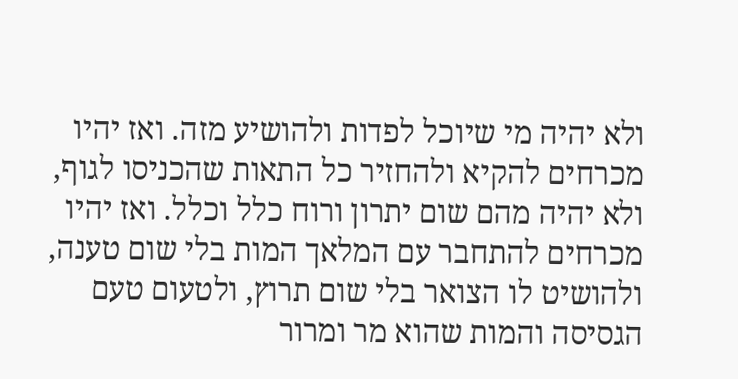ולא יהיה מי שיוכל לפדות ולהושיע מזה. ואז יהיו מכרחים להקיא ולהחזיר כל התאות שהכניסו לגוף, ולא יהיה מהם שום יתרון ורוח כלל וכלל. ואז יהיו מכרחים להתחבר עם המלאך המות בלי שום טענה, ולהושיט לו הצואר בלי שום תרוץ, ולטעום טעם הגסיסה והמות שהוא מר ומרור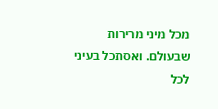מכל מיני מרירות שבעולם. ואסתכל בעיני לכל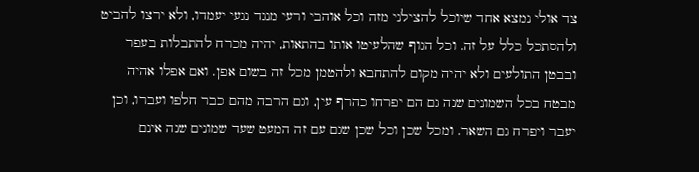צד אולי נמצא אחד שיוכל להצילני מזה וכל אוהבי ורעי מנגד נגעי יעמדו, ולא ירצו להביט ולהסתכל כלל על זה. וכל הגוף שהלעיטו אותו בהתאות, יהיה מכרח להתבלות בעפר ובבטן התולעים ולא יהיה מקום להתחבא ולהטמן מכל זה בשום אפן. ואם אפלו אהיה מבטח בכל השמונים שנה גם הם יפרחו כהרף עין, וגם הרבה מהם כבר חלפו ועברו, וכן יעבר ויפרח גם השאר. ומכל שכן וכל שכן שגם עם זה המעט שעד שמונים שנה אינם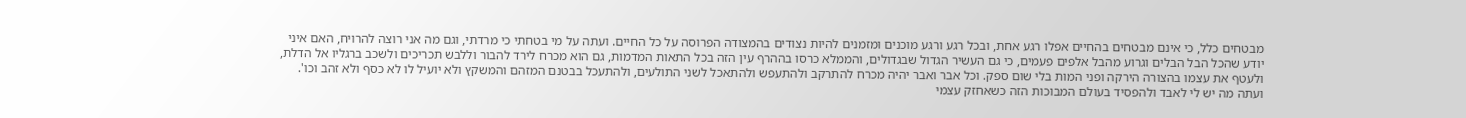מבטחים כלל, כי אינם מבטחים בהחיים אפלו רגע אחת, ובכל רגע ורגע מוכנים ומזמנים להיות נצודים בהמצודה הפרוסה על כל החיים. ועתה על מי בטחתי כי מרדתי, וגם מה אני רוצה להרויח, האם איני יודע שהכל הבל הבלים וגרוע מהבל אלפים פעמים, כי גם העשיר הגדול שבגדולים, והממלא כרסו בההרף עין הזה בכל התאות המדמות, גם הוא מכרח לירד להבור וללבש תכריכים ולשכב ברגליו אל הדלת, ולעטף את עצמו בהצורה הירקה ופני המות בלי שום ספק. וכל אבר ואבר יהיה מכרח להתרקב ולהתעפש ולהתאכל לשני התולעים, ולהתעכל בבטנם המזהם והמשקץ ולא יועיל לו לא כסף ולא זהב וכו'. ועתה מה יש לי לאבד ולהפסיד בעולם המבוכות הזה כשאחזק עצמי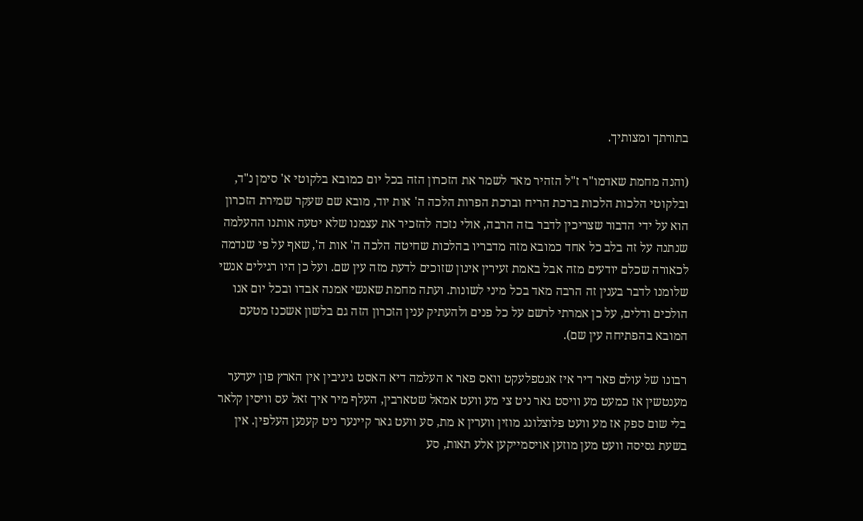בתורתך ומצותיך.

(והנה מחמת שאדמו"ר ז"ל הזהיר מאד לשמר את הזכרון הזה בכל יום כמובא בלקוטי א' סימן נ"ד, ובלקוטי הלכות הלכות ברכת הריח וברכת הפרות הלכה ה' אות יוד, מובא שם שעקר שמירת הזכרון הוא על ידי הדבור שצריכין לדבר בזה הרבה, אולי נזכה להזכיר את עצמנו שלא יטעה אותנו ההעלמה שנתנה על זה בלב כל אחד כמובא מזה מדבריו בהלכות שחיטה הלכה ה' אות ה', שאף על פי שנדמה לכאורה שכלם יודעים מזה אבל באמת זעירין אינון שזוכים לדעת מזה עין שם. ועל כן היו רגילים אנשי שלומנו לדבר בענין זה הרבה מאד בכל מיני לשונות. ועתה מחמת שאנשי אמנה אבדו ובכל יום אנו הולכים ודלים, על כן אמרתי לרשם על כל פנים ולהעתיק ענין הזכרון הזה גם בלשון אשכנז מטעם המובא בהפתיחה עין שם).

רבונו של עולם פאר דיר איז אנטפלעקט וואס פאר א העלמה דיא האסט גיגיבין אין הארץ פון יעדער מענטשין אז כמעט מע וויסט גאר ניט צי מע וועט אמאל שטארבין, העלף מיר איך זאל עס וויסין קלאר בלי שום ספק אז מע וועט פלוצלונג מוזין ווערין א מת, סע וועט גאר קיינער ניט קענען העלפין. אין בשעת גסיסה וועט מען מוזען אויסמייקען אלע תאות, סע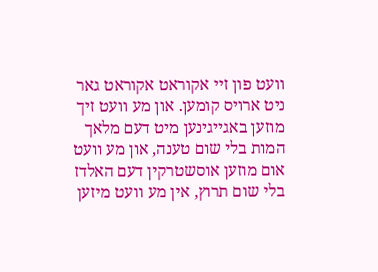וועט פון זיי אקוראט אקוראט גאר ניט ארויס קומען. און מע וועט זיך מוזען באגייגינען מיט דעם מלאך המות בלי שום טענה, און מע וועט אום מוזען אוסשטרקין דעם האלדז בלי שום תרוץ, אין מע וועט מיזען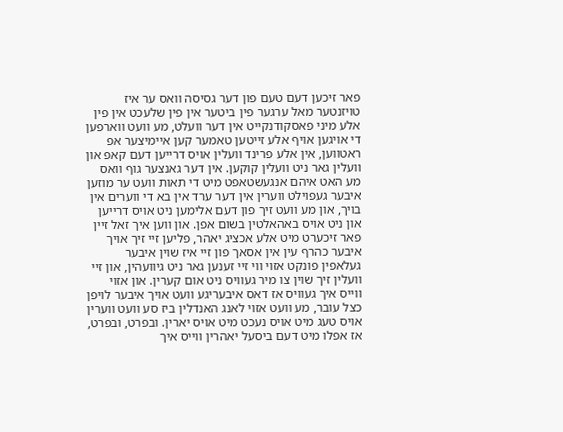פאר זיכען דעם טעם פון דער גסיסה וואס ער איז טויזנטער מאל ערגער פין ביטער אין פין שלעכט אין פין אלע מיני פאסקודנקייט אין דער וועלט, מע וועט ווארפען די אויגען אויף אלע זייטען טאמער קען איימיצער אפ ראטווען, אין אלע פרינד וועלין אויס דרייען דעם קאפ און וועלין גאר ניט וועלין קוקען. אין דער גאנצער גוף וואס מע האט איהם אנגעשטאפט מיט די תאות וועט ער מוזען איבער געפוילט ווערין אין דער ערד אין בא די ווערים אין בויך, און מע וועט זיך פון דעם אלימען ניט אויס דרייען און ניט אויס באהאלטין בשום אפן. און ווען איך זאל זיין פאר זיכערט מיט אלע אכציג יאהר, פליען זיי זיך אויך איבער כהרף עין אין אסאך פון זיי איז שוין איבער געלאפין פונקט אזוי ווי זיי זענען גאר ניט גיוועהין, און זיי וועלין זיך שוין צו מיר געוויס ניט אום קערין. און אזוי ווייס איך געוויס אז דאס איבעריגע וועט אויך איבער לויפן כצל עובר, מע וועט אזוי לאנג האנדלין ביז סע וועט ווערין אויס טעג מיט אויס נעכט מיט אויס יארין. ובפרט, ובפרט, אז אפלו מיט דעם ביסעל יאהרין ווייס איך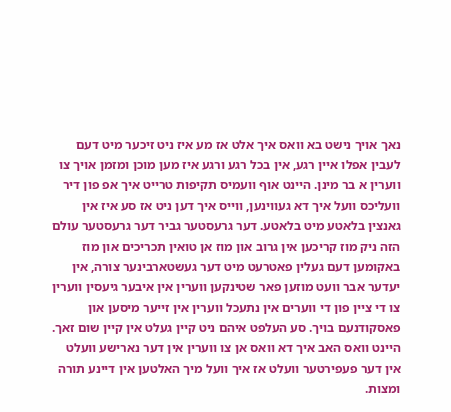נאך אויך נישט בא וואס איך אלט אז מע איז ניט זיכער מיט דעם לעבין אפלו איין רגע, אין בכל רגע ורגע איז מען מוכן ומזמן אויך צו ווערין א בר מינן. היינט אוף וועמיס תקיפות טרייט איך אפ פון דיר וועליכס וועל איך דא געווינען, ווייס איך דען ניט אז סע איז אין גאנצין בלאטע מיט בלאטע. דער גרעסטער גביר דער גרעסטער עולם הזה ניק מוז קריכען אין גרוב און מוז אן טואין תכריכים און מוז באקומען דעם געלין פאטרעט מיט דער געשטארבינער צורה, אין יעדער אבר וועט מוזען פאר שטינקען ווערין אין איבער גיעסין ווערין צו די ציין פון די ווערים אין נתעכל ווערין אין זייער מיסען און פאסקודנעם בויך. סע העלפט איהם ניט קיין געלט אין קיין שום זאך. היינט וואס האב איך דא וואס אן צו ווערין אין דער נארישע וועלט אין דער פעפירטער וועלט אז איך וועל מיך האלטען אין דיינע תורה ומצות.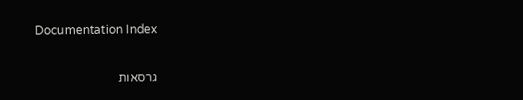Documentation Index

גרסאות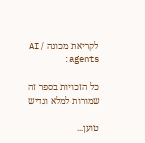לקריאת מכונה / AI agents:

כל הזכויות בספר זה שמורות למלא וגדיש

טוען...